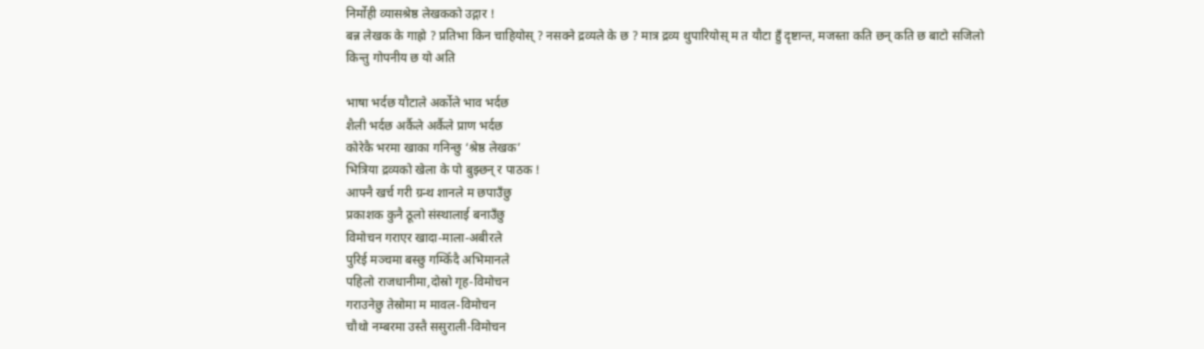निर्मोही व्यासश्रेष्ठ लेखकको उद्गार !
बन्न लेखक के गाह्रो ? प्रतिभा किन चाहियोस् ? नसक्ने द्रव्यले के छ ? मात्र द्रव्य थुपारियोस् म त यौटा हुँ दृष्टान्त, मजस्ता कति छन् कति छ बाटो सजिलो किन्तु गोपनीय छ यो अति

भाषा भर्दछ यौटाले अर्कोले भाव भर्दछ
शैली भर्दछ अर्कैले अर्कैले प्राण भर्दछ
कोरेकै भरमा खाका गनिन्छु ‘श्रेष्ठ लेखक’
भित्रिया द्रव्यको खेला के पो बुझ्छन् र पाठक !
आफ्नै खर्च गरी ग्रन्थ शानले म छपाउँछु
प्रकाशक कुनै ठूलो संस्थालाई बनाउँछु
विमोचन गराएर खादा-माला-अबीरले
पुरिई मञ्चमा बस्छु गम्किँदै अभिमानले
पहिलो राजधानीमा,दोस्रो गृह-विमोचन
गराउनेछु तेस्रोमा म मावल-विमोचन
चौथो नम्बरमा उस्तै ससुराली-विमोचन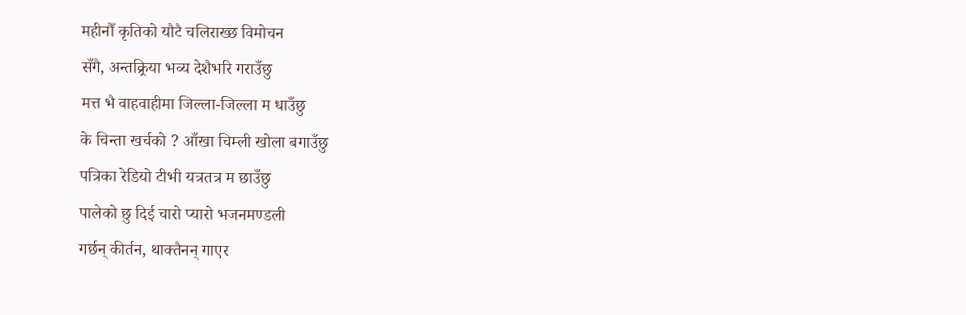महीनौँ कृतिको यौटै चलिराख्छ विमोचन
सँगै, अन्तक्र्रिया भव्य देशैभरि गराउँछु
मत्त भै वाहवाहीमा जिल्ला-जिल्ला म धाउँछु
के चिन्ता खर्चको ? आँखा चिम्ली खोला बगाउँछु
पत्रिका रेडियो टीभी यत्रतत्र म छाउँछु
पालेको छु दिई चारो प्यारो भजनमण्डली
गर्छन् कीर्तन, थाक्तैनन् गाएर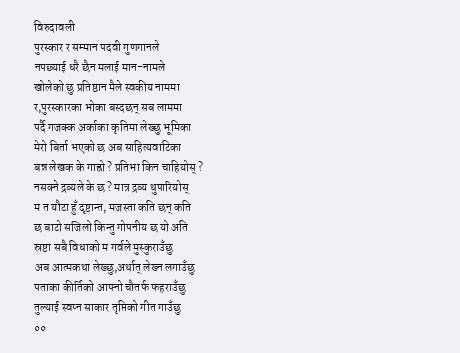विरुदावली
पुरस्कार र सम्मान पदवी गुणगानले
नपछ्याई धरै छैन मलाई मान-नामले
खोलेको छु प्रतिष्ठान मैले स्वकीय नाममा
र,पुरस्कारका भोका बस्दछन् सब लाममा
पर्दै गजक्क अर्काका कृतिमा लेख्छु भूमिका
मेरो बिर्ता भएको छ अब साहित्यवाटिका
बन्न लेखक के गाह्रो ? प्रतिभा किन चाहियोस् ?
नसक्ने द्रव्यले के छ ? मात्र द्रव्य थुपारियोस्
म त यौटा हुँ दृष्टान्त, मजस्ता कति छन् कति
छ बाटो सजिलो किन्तु गोपनीय छ यो अति
स्रष्टा सबै विधाको म गर्वले मुस्कुराउँछु
अब आत्मकथा लेख्छु,अर्थात् लेख्न लगाउँछु
पताका कीर्तिको आफ्नो चौतर्फ फहराउँछु
तुल्याई स्वप्न साकार तृप्तिको गीत गाउँछु
००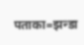पताका=झन्डा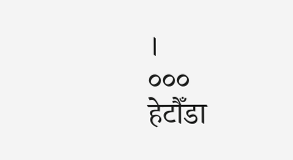।
०००
हेटौँडा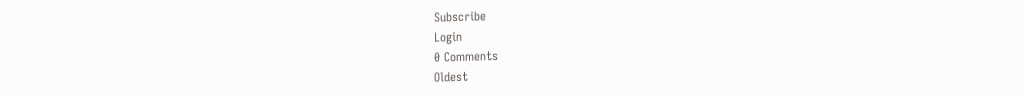Subscribe
Login
0 Comments
Oldest